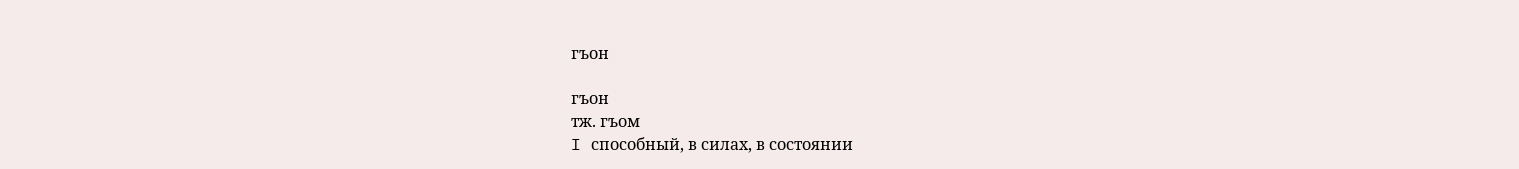гъон

гъон
тж. гъом
I способный, в силах, в состоянии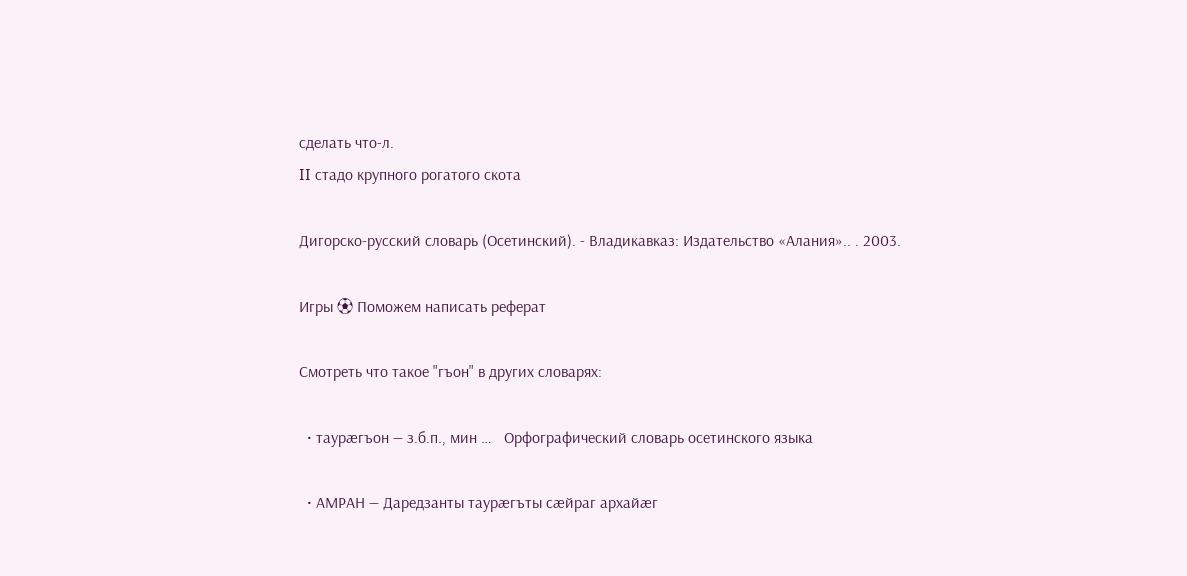сделать что-л.
II стадо крупного рогатого скота

Дигорско-русский словарь (Осетинский). - Владикавказ: Издательство «Алания».. . 2003.

Игры ⚽ Поможем написать реферат

Смотреть что такое "гъон" в других словарях:

  • таурæгъон — з.б.п., мин …   Орфографический словарь осетинского языка

  • АМРАН — Даредзанты таурæгъты сæйраг архайæг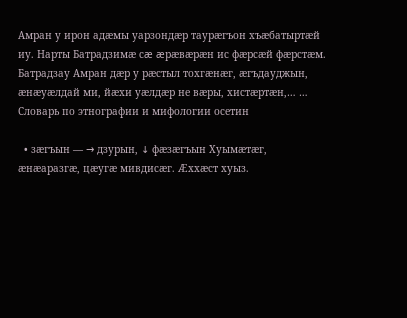Амран у ирон адæмы уарзондæр таурæгъон хъæбатыртæй иу. Нарты Батрадзимæ сæ æрæвæрæн ис фæрсæй фæрстæм. Батрадзау Амран дæр у рæстыл тохгæнæг, æгъдауджын, æнæуæлдай ми, йæхи уæлдæр не вæры, хистæртæн,… …   Словарь по этнографии и мифологии осетин

  • зæгъын — → дзурын, ↓ фæзæгъын Хуымæтæг, æнæаразгæ, цæугæ мивдисæг. Æххæст хуыз.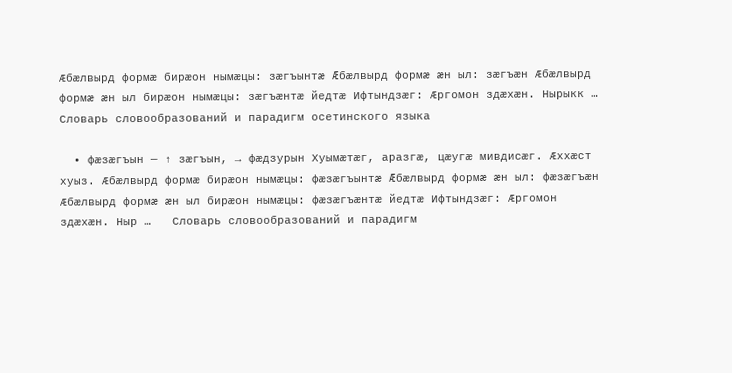Æбæлвырд формæ бирæон нымæцы: зæгъынтæ Æбæлвырд формæ æн ыл: зæгъæн Æбæлвырд формæ æн ыл бирæон нымæцы: зæгъæнтæ йедтæ Ифтындзæг: Æргомон здæхæн. Нырыкк …   Словарь словообразований и парадигм осетинского языка

  • фæзæгъын — ↑ зæгъын, → фæдзурын Хуымæтæг, аразгæ, цæугæ мивдисæг. Æххæст хуыз. Æбæлвырд формæ бирæон нымæцы: фæзæгъынтæ Æбæлвырд формæ æн ыл: фæзæгъæн Æбæлвырд формæ æн ыл бирæон нымæцы: фæзæгъæнтæ йедтæ Ифтындзæг: Æргомон здæхæн. Ныр …   Словарь словообразований и парадигм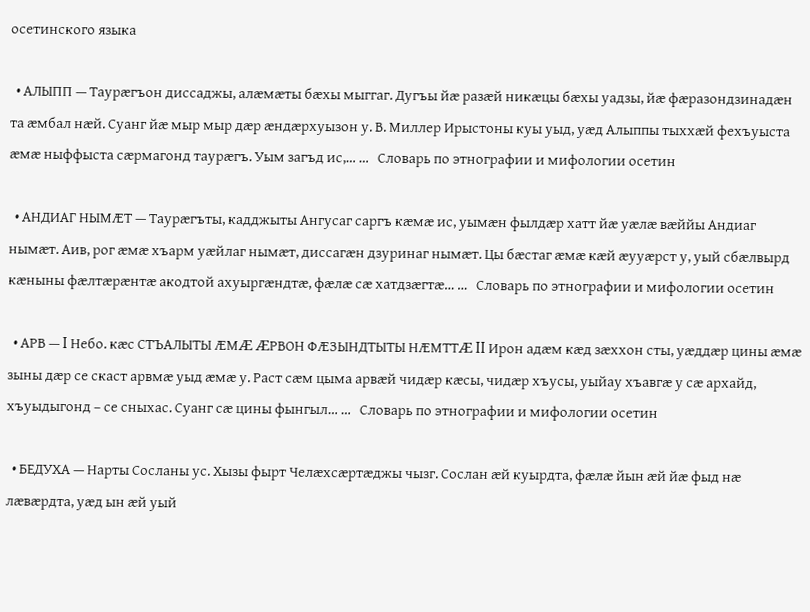осетинского языка

  • АЛЫПП — Таурæгъон диссаджы, алæмæты бæхы мыггаг. Дугъы йæ разæй никæцы бæхы уадзы, йæ фæразондзинадæн та æмбал нæй. Суанг йæ мыр мыр дæр æндæрхуызон у. В. Миллер Ирыстоны куы уыд, уæд Алыппы тыххæй фехъуыста æмæ ныффыста сæрмагонд таурæгъ. Уым загъд ис,… …   Словарь по этнографии и мифологии осетин

  • АНДИАГ НЫМÆТ — Таурæгъты, кадджыты Ангусаг саргъ кæмæ ис, уымæн фылдæр хатт йæ уæлæ вæййы Андиаг нымæт. Аив, рог æмæ хъарм уæйлаг нымæт, диссагæн дзуринаг нымæт. Цы бæстаг æмæ кæй æууæрст у, уый сбæлвырд кæныны фæлтæрæнтæ акодтой ахуыргæндтæ, фæлæ сæ хатдзæгтæ… …   Словарь по этнографии и мифологии осетин

  • АРВ — I Небо. кæс СТЪАЛЫТЫ ÆМÆ ÆРВОН ФÆЗЫНДТЫТЫ НÆМТТÆ II Ирон адæм кæд зæххон сты, уæддæр цины æмæ зыны дæр се скаст арвмæ уыд æмæ у. Раст сæм цыма арвæй чидæр кæсы, чидæр хъусы, уыйау хъавгæ у сæ архайд, хъуыдыгонд – се сныхас. Суанг сæ цины фынгыл… …   Словарь по этнографии и мифологии осетин

  • БЕДУХА — Нарты Сосланы ус. Хызы фырт Челæхсæртæджы чызг. Сослан æй куырдта, фæлæ йын æй йæ фыд нæ лæвæрдта, уæд ын æй уый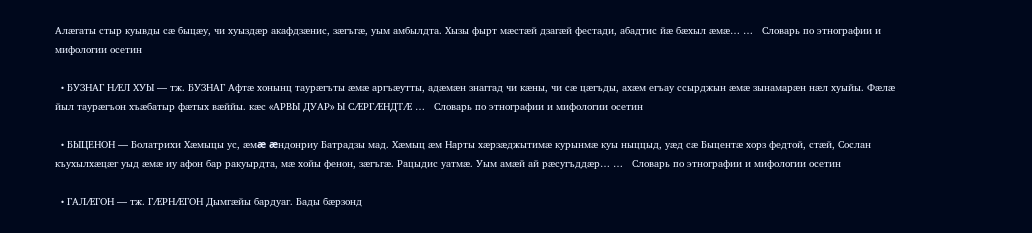Алæгаты стыр куывды сæ быцæу, чи хуыздæр акафдзæнис, зæгъгæ, уым амбылдта. Хызы фырт мæстæй дзагæй фестади, абадтис йæ бæхыл æмæ… …   Словарь по этнографии и мифологии осетин

  • БУЗНАГ НÆЛ ХУЫ — тж. БУЗНАГ Афтæ хонынц таурæгъты æмæ аргъæутты, адæмæн знаггад чи кæны, чи сæ цæгъды, ахæм егъау ссырджын æмæ зынамарæн нæл хуыйы. Фæлæ йыл таурæгъон хъæбатыр фæтых вæййы. кæс «АРВЫ ДУАР» Ы СÆРГÆНДТÆ …   Словарь по этнографии и мифологии осетин

  • БЫЦЕНОН — Болатрихи Хæмыцы ус, æмæ æндонриу Батрадзы мад. Хæмыц æм Нарты хæрзæджытимæ курынмæ куы ныццыд, уæд сæ Быцентæ хорз федтой, стæй, Сослан къухылхæцæг уыд æмæ иу афон бар ракуырдта, мæ хойы фенон, зæгъгæ. Рацыдис уатмæ. Уым амæй ай рæсугъддæр… …   Словарь по этнографии и мифологии осетин

  • ГАЛÆГОН — тж. ГÆРНÆГОН Дымгæйы бардуаг. Бады бæрзонд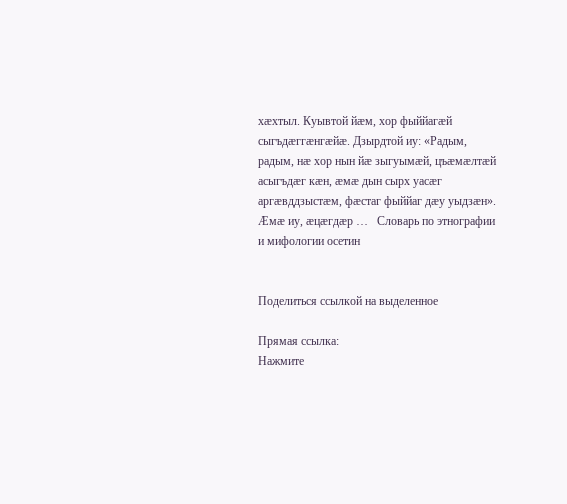хæхтыл. Куывтой йæм, хор фыййагæй сыгъдæггæнгæйæ. Дзырдтой иу: «Радым, радым, нæ хор нын йæ зыгуымæй, цъæмæлтæй асыгъдæг кæн, æмæ дын сырх уасæг аргæвддзыстæм, фæстаг фыййаг дæу уыдзæн». Æмæ иу, æцæгдæр …   Словарь по этнографии и мифологии осетин


Поделиться ссылкой на выделенное

Прямая ссылка:
Нажмите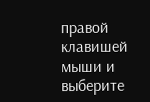правой клавишей мыши и выберите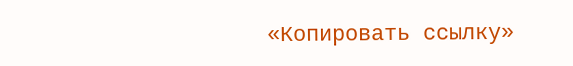«Копировать ссылку»